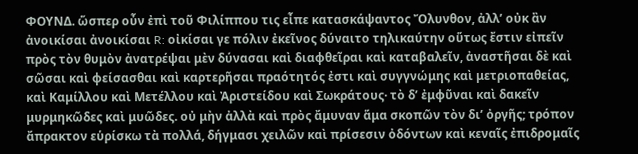ΦΟΥΝΔ. ὥσπερ οὖν ἐπὶ τοῦ Φιλίππου τις εἶπε κατασκάψαντος Ὄλυνθον, ἀλλʼ οὐκ ἂν ἀνοικίσαι ἀνοικίσαι R: οἰκίσαι γε πόλιν ἐκεῖνος δύναιτο τηλικαύτην οὕτως ἔστιν εἰπεῖν πρὸς τὸν θυμὸν ἀνατρέψαι μὲν δύνασαι καὶ διαφθεῖραι καὶ καταβαλεῖν, ἀναστῆσαι δὲ καὶ σῶσαι καὶ φείσασθαι καὶ καρτερῆσαι πραότητός ἐστι καὶ συγγνώμης καὶ μετριοπαθείας, καὶ Καμίλλου καὶ Μετέλλου καὶ Ἀριστείδου καὶ Σωκράτους· τὸ δʼ ἐμφῦναι καὶ δακεῖν μυρμηκῶδες καὶ μυῶδες. οὐ μὴν ἀλλὰ καὶ πρὸς ἄμυναν ἅμα σκοπῶν τὸν διʼ ὀργῆς; τρόπον ἄπρακτον εὑρίσκω τὰ πολλά, δήγμασι χειλῶν καὶ πρίσεσιν ὀδόντων καὶ κεναῖς ἐπιδρομαῖς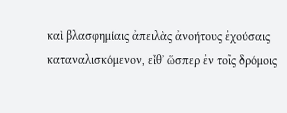καὶ βλασφημίαις ἀπειλὰς ἀνοήτους ἐχούσαις καταναλισκόμενον, εἶθʼ ὥσπερ ἐν τοῖς δρόμοις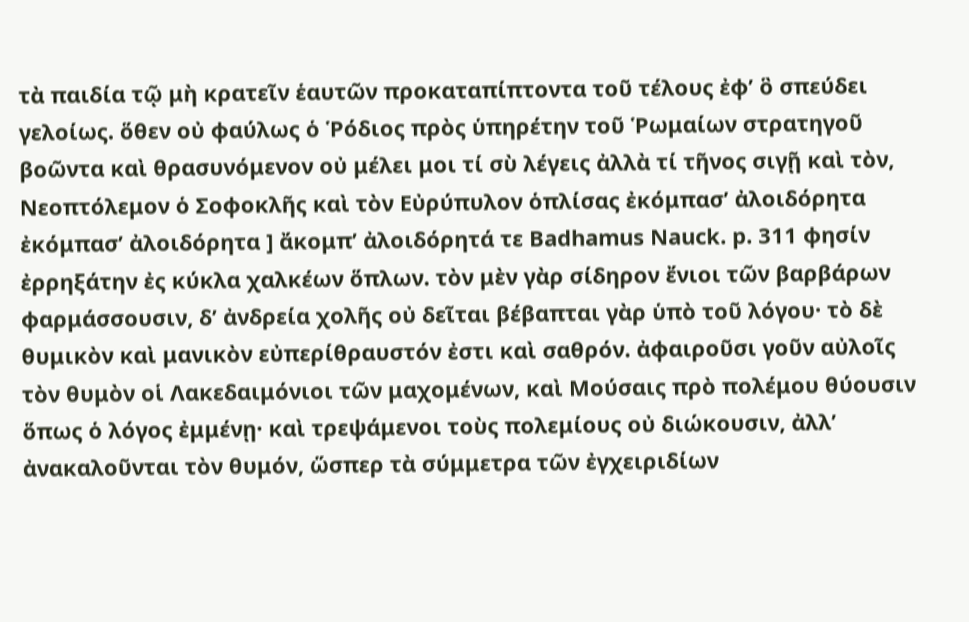τὰ παιδία τῷ μὴ κρατεῖν ἑαυτῶν προκαταπίπτοντα τοῦ τέλους ἐφʼ ὃ σπεύδει γελοίως. ὅθεν οὐ φαύλως ὁ Ῥόδιος πρὸς ὑπηρέτην τοῦ Ῥωμαίων στρατηγοῦ βοῶντα καὶ θρασυνόμενον οὐ μέλει μοι τί σὺ λέγεις ἀλλὰ τί τῆνος σιγῇ καὶ τὸν, Νεοπτόλεμον ὁ Σοφοκλῆς καὶ τὸν Εὐρύπυλον ὁπλίσας ἐκόμπασʼ ἀλοιδόρητα ἐκόμπασ’ ἀλοιδόρητα ] ἄκομπ’ ἀλοιδόρητά τε Badhamus Nauck. p. 311 φησίν ἐρρηξάτην ἐς κύκλα χαλκέων ὅπλων. τὸν μὲν γὰρ σίδηρον ἔνιοι τῶν βαρβάρων φαρμάσσουσιν, δʼ ἀνδρεία χολῆς οὐ δεῖται βέβαπται γὰρ ὑπὸ τοῦ λόγου· τὸ δὲ θυμικὸν καὶ μανικὸν εὐπερίθραυστόν ἐστι καὶ σαθρόν. ἀφαιροῦσι γοῦν αὐλοῖς τὸν θυμὸν οἱ Λακεδαιμόνιοι τῶν μαχομένων, καὶ Μούσαις πρὸ πολέμου θύουσιν ὅπως ὁ λόγος ἐμμένῃ· καὶ τρεψάμενοι τοὺς πολεμίους οὐ διώκουσιν, ἀλλʼ ἀνακαλοῦνται τὸν θυμόν, ὥσπερ τὰ σύμμετρα τῶν ἐγχειριδίων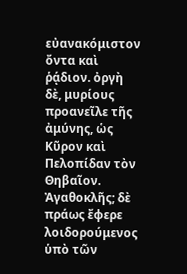εὐανακόμιστον ὄντα καὶ ῥᾴδιον. ὀργὴ δὲ, μυρίους προανεῖλε τῆς ἀμύνης, ὡς Κῦρον καὶ Πελοπίδαν τὸν Θηβαῖον. Ἀγαθοκλῆς; δὲ πράως ἔφερε λοιδορούμενος ὑπὸ τῶν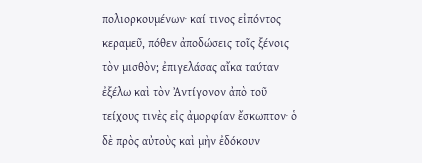πολιορκουμένων· καί τινος εἰπόντος κεραμεῦ, πόθεν ἀποδώσεις τοῖς ξένοις τὸν μισθὸν; ἐπιγελάσας αἴκα ταύταν ἐξέλω καὶ τὸν Ἀντίγονον ἀπὸ τοῦ τείχους τινὲς εἰς ἀμορφίαν ἔσκωπτον· ὁ δὲ πρὸς αὐτοὺς καὶ μὴν ἐδόκουν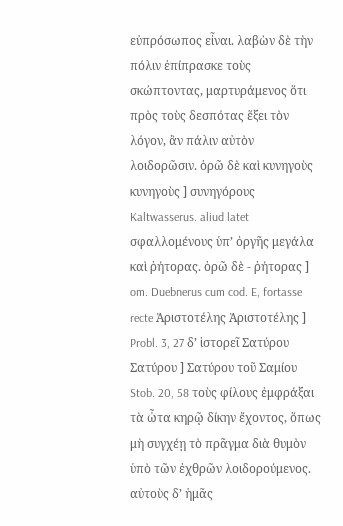εὐπρόσωπος εἶναι. λαβὼν δὲ τὴν πόλιν ἐπίπρασκε τοὺς σκώπτοντας, μαρτυράμενος ὅτι πρὸς τοὺς δεσπότας ἕξει τὸν λόγον, ἂν πάλιν αὐτὸν λοιδορῶσιν. ὁρῶ δὲ καὶ κυνηγοὺς κυνηγοὺς ] συνηγόρους Kaltwasserus. aliud latet σφαλλομένους ὑπʼ ὀργῆς μεγάλα καὶ ῥήτορας. ὁρῶ δὲ - ῥήτορας ] om. Duebnerus cum cod. E, fortasse recte Ἀριστοτέλης Ἀριστοτέλης ] Probl. 3, 27 δʼ ἱστορεῖ Σατύρου Σατύρου ] Σατύρου τοῦ Σαμίου Stob. 20, 58 τοὺς φίλους ἐμφράξαι τὰ ὦτα κηρῷ δίκην ἔχοντος, ὅπως μὴ συγχέῃ τὸ πρᾶγμα διὰ θυμὸν ὑπὸ τῶν ἐχθρῶν λοιδορούμενος. αὐτοὺς δʼ ἡμᾶς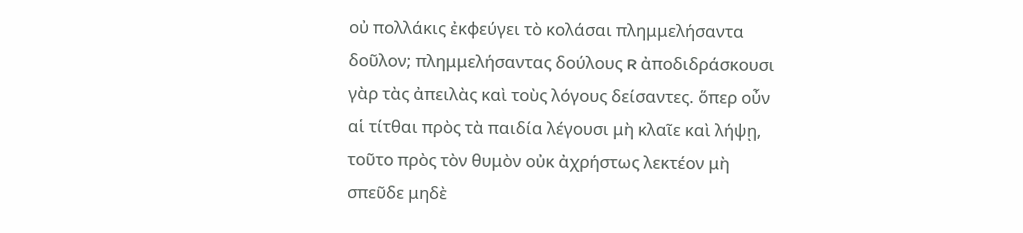οὐ πολλάκις ἐκφεύγει τὸ κολάσαι πλημμελήσαντα δοῦλον; πλημμελήσαντας δούλους R ἀποδιδράσκουσι γὰρ τὰς ἀπειλὰς καὶ τοὺς λόγους δείσαντες. ὅπερ οὖν αἱ τίτθαι πρὸς τὰ παιδία λέγουσι μὴ κλαῖε καὶ λήψῃ, τοῦτο πρὸς τὸν θυμὸν οὐκ ἀχρήστως λεκτέον μὴ σπεῦδε μηδὲ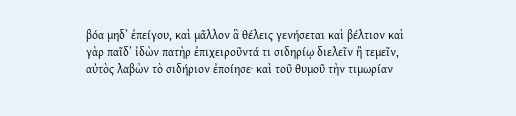βόα μηδʼ ἐπείγου, καὶ μᾶλλον ἃ θέλεις γενήσεται καὶ βέλτιον καὶ γὰρ παῖδʼ ἰδὼν πατὴρ ἐπιχειροῦντά τι σιδηρίῳ διελεῖν ἢ τεμεῖν, αὐτὸς λαβὼν τὸ σιδήριον ἐποίησε· καὶ τοῦ θυμοῦ τὴν τιμωρίαν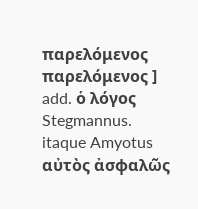παρελόμενος παρελόμενος ] add. ὁ λόγος Stegmannus. itaque Amyotus αὐτὸς ἀσφαλῶς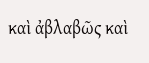καὶ ἀβλαβῶς καὶ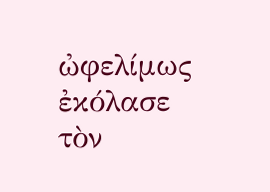ὠφελίμως ἐκόλασε τὸν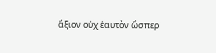ἄξιον οὐχ ἑαυτὸν ὥσπερ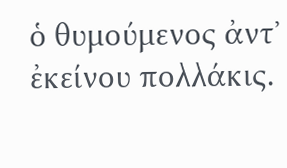ὁ θυμούμενος ἀντʼ ἐκείνου πολλάκις.